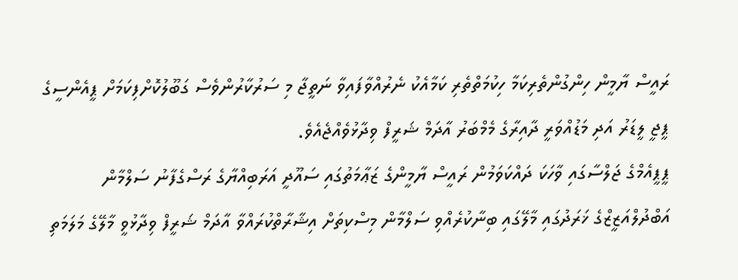ރައީސް ޔާމީން ހިންގުންތެރިކަމާ ހިކުމަތްތެރި ކަމާއެކު ނެރުއްވާފައިވާ ނަތީޖާ މި ސަރުކާރުންވެސް ގަބޫލުކޮށްފިކަމަށް ޕީއެންސީގެ ޕީޖީ ލީޑަރު އަދި މަޑުއްވަރީ ދާއިރާގެ މެމްބަރު އާދަމް ޝަރީފް ވިދާޅުވެއްޖެއެވެ.
ޕީޕީއެމްގެ ޖަލްސާގައި ވާހަކަ ދައްކަވަމުން ރައީސް ޔާމީންގެ ޒަޢާމަތުގައި ސައޫދީ އަރަބިއްޔާގެ ރަސްގެފާނު ސަލްމާން އަބްދުލްއަޒީޒްގެ ޚަރަދުގައި މާލޭގައި ބިނާކުރެއްވި ސަލްމާން މިސްކިތަށް އިޝާރާތްކުރައްވާ އާދަމް ޝަރީފް ވިދާޅުވީ މާލޭގެ މަލަމަތި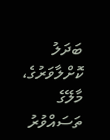ބަދަލު ކޮށްލާވަރުގެ، މާލޭގެ ތަސައްވުރު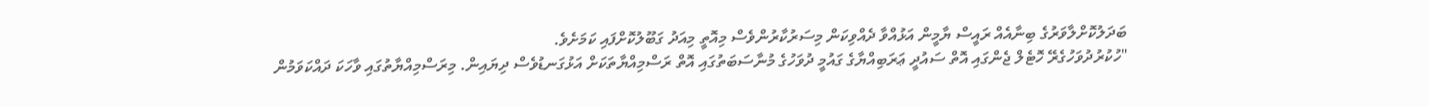ބަދަލުކޮށްލާވަރުގެ ބިނާއެއް ރައީސް ޔާމީން އަޅުއްވާ ދެއްވިކަން މިސަރުކާރުންވެސް މިއޮތީ މިއަދު ގަބޫލުކޮށްފައި ކަމަށެވެ.
"ހުކުރުދުވަހުގެރޭ ހޮޓެލް ޖެންގައި އޮތް ސައުދީ ޢަރަބިއްޔާގެ ގައުމީ ދުވަހުގެ މުނާސަބަތުގައި އޮތް ރަސްމިއްޔާތަކަށް އަޅުގަނޑުވެސް ދިޔައިން. މިރަސްމިއްޔާތުގައި ވާހަކަ ދައްކަވަމުން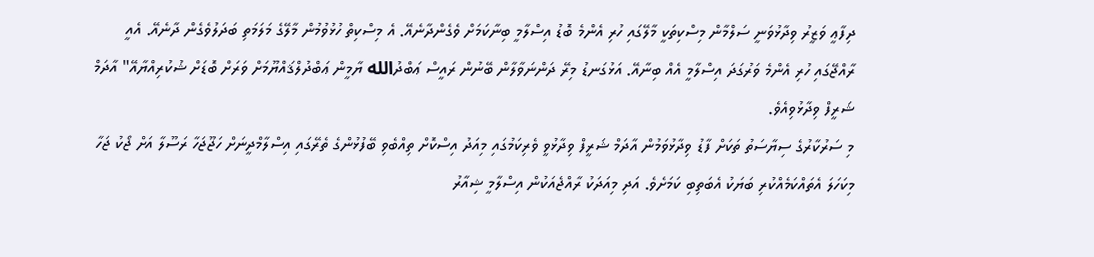ދިފާޢީ ވަޒީރު ވިދާޅުވަނީ ސަލްމާން މިސްކިތަކީ މާލޭގައި ހުރި އެންމެ ބޮޑު އިސްލާމީ ބިނާކަމަށް ވެގެންދާނެއޭ. އެ މިސްކިތް ހުޅުވުމުން މާލޭގެ މަލަމަތި ބަދަލުވެގެން ދާނެއޭ. އެއީ ރާއްޖޭގައި ހުރި އެންމެ ވަރުގަދަ އިސްލާމީ އެއް ބިނާއޭ. އަޅުގަނޑު މިރޭ ދަންނަވާލާން ބޭނުން ރައީސް ޢަބްދުالله ޔާމީން ޢަބްދުލްޤައްޔޫމަށް ވަރަށް ބޮޑަށް ޝުކުރިއްޔާއޭ" އާދަމް ޝަރީފް ވިދާޅުވިއެވެ.
މި ސަރުކާރުގެ ސިޔާސަތު ތަކަށް ފާޑު ވިދާޅުވަމުން އާދަމް ޝަރީފް ވިދާޅުވީ ވެރިކަމުގައި މިއަދު އިސްކޮށް ތިއްބެވި ބޭފުޅުންގެ ތެރޭގައި އިސްލާމްދީނަށް ހަޖޫޖަހާ ރަސޫލާ އަށް ޖޯކު ޖަހާ މިކަހަލަ އެތައްކަމެއްކުރި ބަޔަކު އެބަތިބި ކަމަށެވެ. އަދި މިއަދަކު ރާއްޖެއަކުން އިސްލާމީ ޝިއާރު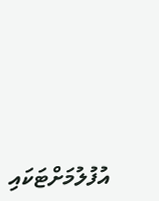އުފުލުމަށްޓަކައި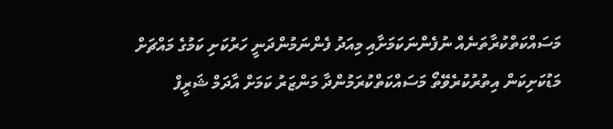މަސައްކަތްކުރާތަނެއް ނުފެންނަކަމަށާއި މިއަދު ފެންނަމުންދަނީ ހަރުކަށި ކަމުގެ މައްޗަށް މަޑުކަށިކަން އިތުރުކުރެވޭތޯ މަސައްކަތްކުރަމުންދާ މަންޒަރު ކަމަށް އާދަމް ޝަރީފް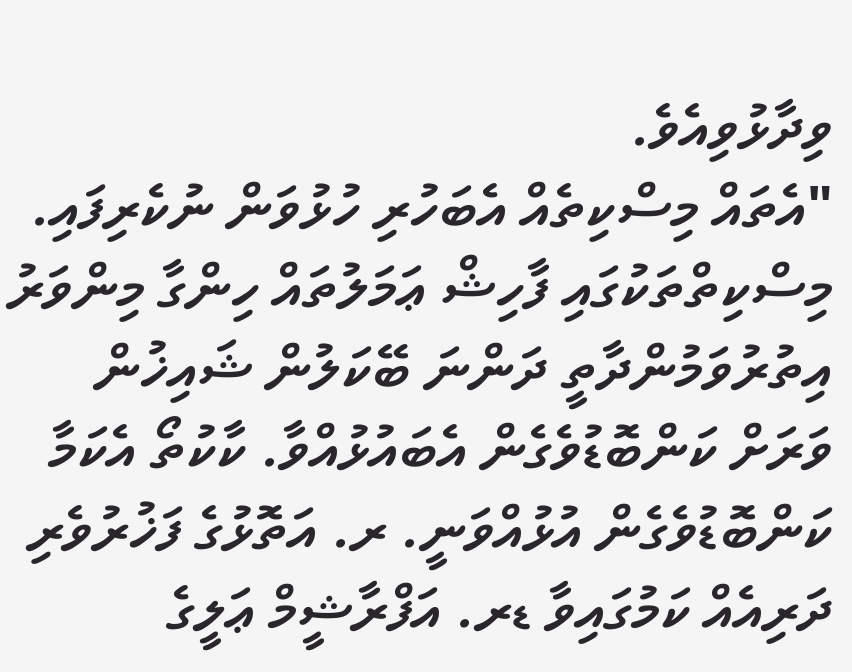ވިދާޅުވިއެވެ.
"އެތައް މިސްކިތެއް އެބަހުރި ހުޅުވަން ނުކެރިފައި. މިސްކިތްތަކުގައި ފާހިޝް ޢަމަލުތައް ހިންގާ މިންވަރު އިތުރުވަމުންދާތީ ދަންނަ ބޭކަލުން ޝައިޚުން ވަރަށް ކަންބޮޑުވެގެން އެބައުޅުއްވާ. ކާކުތޯ އެކަމާ ކަންބޮޑުވެގެން އުޅުއްވަނީ. ރ. އަތޮޅުގެ ފަޚުރުވެރި ދަރިއެއް ކަމުގައިވާ ޑރ. އަފްރާޝީމް ޢަލީގެ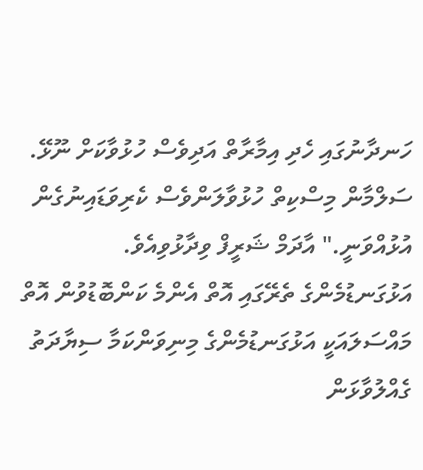ހަނދާނުގައި ހެދި އިމާރާތް އަދިވެސް ހުޅުވާކަށް ނޫޅޭ. ސަލްމާން މިސްކިތް ހުޅުވާލަންވެސް ކެރިވަޑައިނުގެން އުޅުއްވަނީ." އާދަމް ޝަރީފް ވިދާޅުވިއެވެ.
އަޅުގަނޑުމެންގެ ތެރޭގައި އޮތް އެންމެ ކަންބޮޑުވުން އޮތް މައްސަލައަކީ އަޅުގަނޑުމެންގެ މިނިވަންކަމާ ސިޔާދަތު ގެއްލުވާޅަން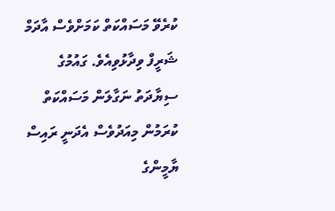ކުރެވޭ މަސައްކަތް ކަމަށްވެސް އާދަމް ޝަރީފް ވިދާޅުވިއެވެ. ގައުމުގެ ސިޔާދަތު ނަގާލަން މަސައްކަތް ކުރަމުން މިއަދުވެސް އެދަނީ ރައިސް ޔާމީންގެ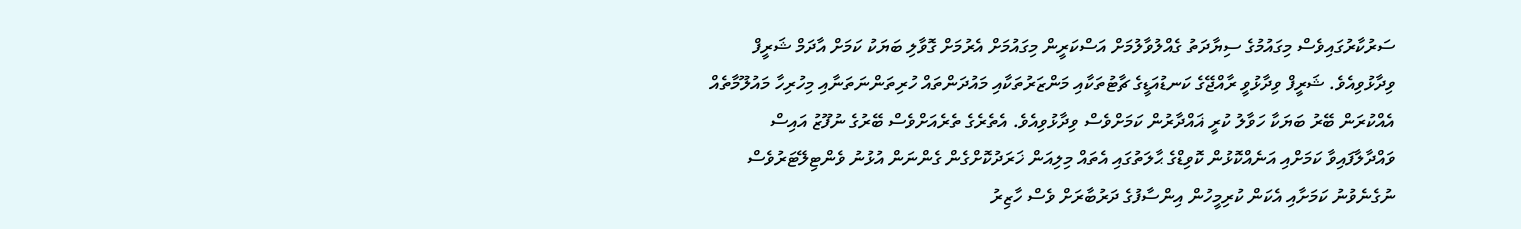ސަރުކާރުގައިވެސް މިގައުމުގެ ސިޔާދަތު ގެއްލުވާލުމަށް އަސްކަރީން މިގައުމަށް އެރުމަށް ގޮވާލި ބަޔަކު ކަމަށް އާދަމް ޝަރީފް ވިދާޅުވިއެވެ. ޝަރީފް ވިދާޅުވީ ރާއްޖޭގެ ކަނޑުއަޑީގެ ޗާޓުތަކާއި މަންޒަރުތަކާއި މައުދަންތައް ހުރިތަންނަތަނާއި މިހުރިހާ މައުލޫމާތެއް އެއްކުރަން ބޭރު ބަޔަކާ ހަވާލު ކުރީ ޣައްދާރުން ކަމަށްވެސް ވިދާޅުވިއެވެ. އެތެރެގެ ތެރެއަށްވެސް ބޭރުގެ ނުފޫޒު އައިސް ވައްދާލާފައިވާ ކަމަށްއި އަނެއްކޮޅުން ކޮވިޑްގެ ޙާލަތުގައި އެތައް މިލިއަން ޚަރަދުކޮށްގެން ގެންނަން އުޅުނު ވެންޓިލޭޓަރުވެސް ނުގެނެވުނު ކަމަށާއި އެކަން ކުރިމީހުން އިންސާފުގެ ދަރުބާރަށް ވެސް ހާޒިރު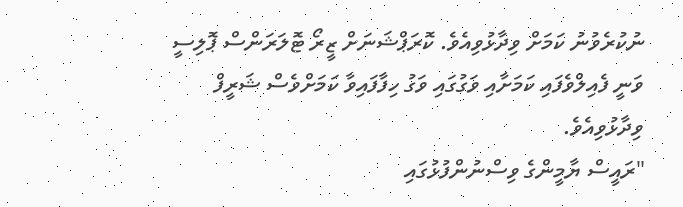ނުކުރެވުނު ކަމަށް ވިދާޅުވިއެވެ. ކޮރަޕްޝަނަށް ޒީރޯ ޓޮލަރަންސް ޕޮލިސީ ވަނީ ފެއިލްވެފައި ކަމަށާއި ވަގުގައި ވަގު ހިފާފައިވާ ކަމަށްވެސް ޝަރީފް ވިދާޅުވިއެވެ.
"ރައީސް ޔާމީންގެ ވިސްނުންފުޅުގައި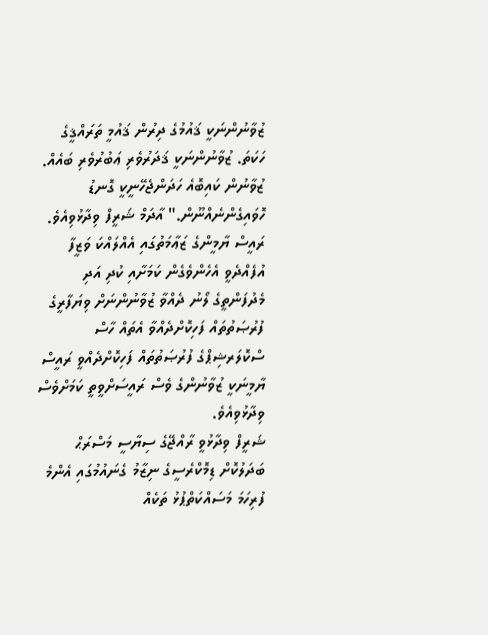ޒުވާނުންނަކީ ޤައުމުގެ ދިރުން ޤައުމީ ތަރައްޤީގެ ހަކަތަ. ޒުވާނުންނަކީ ޤަދަރުވެރި ޢަބުރުވެރި ބައެއް. ޒުވާނުން ކައިބޮއެ ހަދަންޖެހޭނީކީ ގޮނޑު ހޮވައިގެންނެއްނޫން." އާދަމް ޝަރީފް ވިދާޅުވިއެވެ.
ރައީސް ޔާމީންގެ ޒަޢާމަތުގައި އެއްލައްކަ ވަޒީފާ އުފެއްދެވީ އެހެންވެގެން ކަމަށާއި ކުދި އަދި މެދުފަންތީގެ ލޯނު ދެއްވާ ޒުވާނުންނަށް ވިޔަފާރީގެ ފުރުޞަތުތައް ފަހިކޮށްދެއްވާ އެތައް ހާސް ސްކޮލަރޝިޕްގެ ފުރުޞަތުތައް ފަހިކޮށްދެއްވީ ރައީސް ޔާމީނަކީ ޒުވާނުންގެ ވެސް ރައީސަށްވީތީ ކަމަށްވެސް ވިދާޅުވިއެވެ.
ޝަރީފް ވިދާޅުވީ ރާއްޖޭގެ ސިޔާސީ މަސްރަޙް ބަދަލުކޮށް ޑިމޮކްރެސީގެ ނިޒާމު ގެނައުމުގައި އެންމެ ފުރިހަމަ މަސައްކަތްޕުޅު ތަކެއް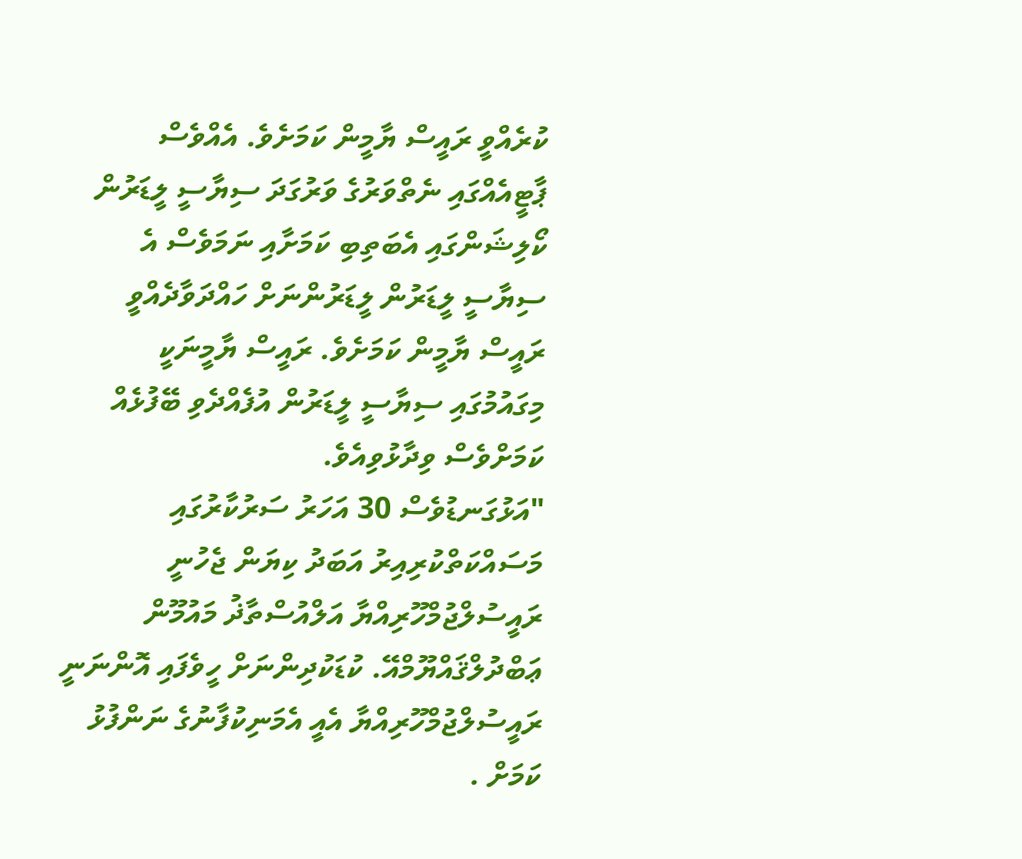ކުރެއްވީ ރައީސް ޔާމީން ކަމަށެވެ. އެއްވެސް ޕާޓީއެއްގައި ނެތްވަރުގެ ވަރުގަދަ ސިޔާސީ ލީޑަރުން ކޯލިޝަންގައި އެބަތިބި ކަމަށާއި ނަމަވެސް އެ ސިޔާސީ ލީޑަރުން ލީޑަރުންނަށް ހައްދަވާދެއްވީ ރައީސް ޔާމީން ކަމަށެވެ. ރައީސް ޔާމީނަކީ މިގައުމުގައި ސިޔާސީ ލީޑަރުން އުފެއްދެވި ބޭފުޅެއް ކަމަށްވެސް ވިދާޅުވިއެވެ.
"އަޅުގަނޑުވެސް 30 އަހަރު ސަރުކާރުގައި މަސައްކަތްކުރިއިރު އަބަދު ކިޔަން ޖެހުނީ ރައީސުލްޖުމްހޫރިއްޔާ އަލްއުސްތާޛު މައުމޫން ޢަބްދުލްޤައްޔޫމްއޭ. ކުޑަކުދިންނަށް ހީވެފައި އޮންނަނީ ރައީސުލްޖުމްހޫރިއްޔާ އެއީ އެމަނިކުފާނުގެ ނަންފުޅު ކަމަށް .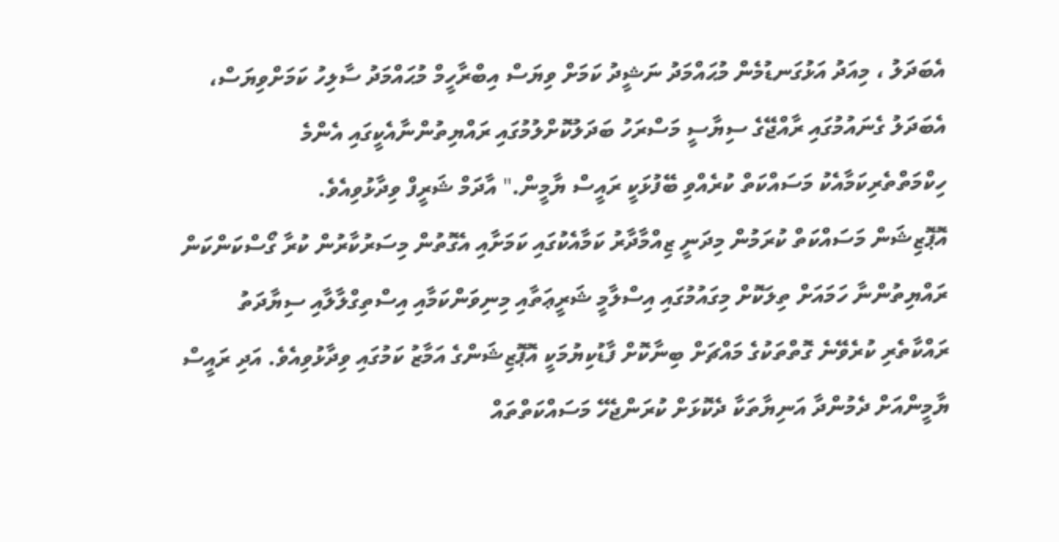އެބަދަލު ، މިއަދު އަޅުގަނޑުމެން މުޙައްމަދު ނަޝީދު ކަމަށް ވިޔަސް އިބްރާހީމް މުޙައްމަދު ސާލިހު ކަމަށްވިޔަސް، އެބަދަލު ގެނައުމުގައި ރާއްޖޭގެ ސިޔާސީ މަސްރަހު ބަދަލުކޮށްލުމުގައި ރައްޔިތުންނާއެކީގައި އެންމެ ހިކްމަތްތެރިކަމާއެކު މަސައްކަތް ކުރެއްވި ބޭފުޅަކީ ރައީސް ޔާމީން." އާދަމް ޝަރީފް ވިދާޅުވިއެވެ.
އޮޕޮޒިޝަން މަސައްކަތް ކުރަމުން މިދަނީ ޒިއްމާދާރު ކަމާއެކުގައި ކަމަށާއި އެގޮތުން މިސަރުކާރުން ކުރާ ގޯސްކަންކަން ރައްޔިތުންނާ ހަމައަށް ތިލަކޮށް މިގައުމުގައި އިސްލާމީ ޝަރީޢަތާއި މިނިވަންކަމާއި އިސްތިގްލާލާއި ސިޔާދަތު ރައްކާތެރި ކުރެވޭނެ ގޮތްތަކުގެ މައްޗަށް ބިނާކޮށް ފާޑުކިޔުމަކީ އޮޕޮޒިޝަންގެ އަމާޒު ކަމުގައި ވިދާޅުވިއެވެ. އަދި ރައީސް ޔާމީންއަށް ދެމުންދާ އަނިޔާތަކާ ދެކޮޅަށް ކުރަންޖެހޭ މަސައްކަތްތައް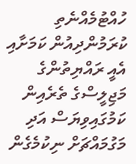ހުއްޓުމެއްނެތި ކުރަމުންދިއުން ކަމަށާއި އެއީ ރައްޔިތުންގެ މަޖިލީސްގެ ތެރެއިން ކަމުގައިވިޔަސް އަދި މަގުމައްޗަށް ނިކުމެގެން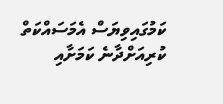ކަމުގައިވިޔަސް އެމަސައްކަތް ކުރިއަށްދާނެ ކަމަށާއި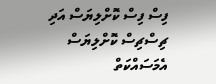ފިސް ފިސް ކޮށްލިޔަސް އަދި ޗިސްޗިސް ކޮށްލިޔަސް އެމަސައްކަތް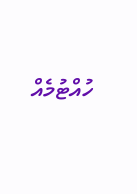ހުއްޓުމެއް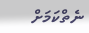ނެތްކަމަށް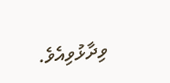ވިދާޅުވިއެވެ.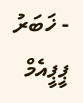- ޚަބަރު ޕީޕީއެމް